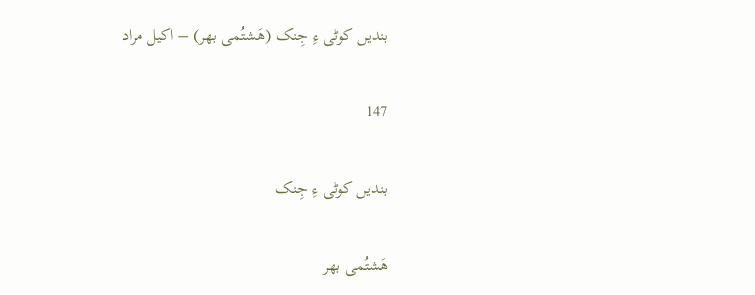بندیں کوٹی ءِ جِنک (ھَشتُمی بھر) – اکیل مراد

147

بندیں کوٹی ءِ جِنک

ھَشتُمی بھر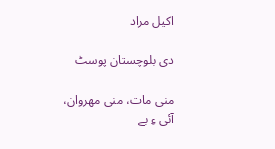اکیل مراد

دی بلوچستان پوسٹ

منی مات، منی مھروان، آئی ءِ بے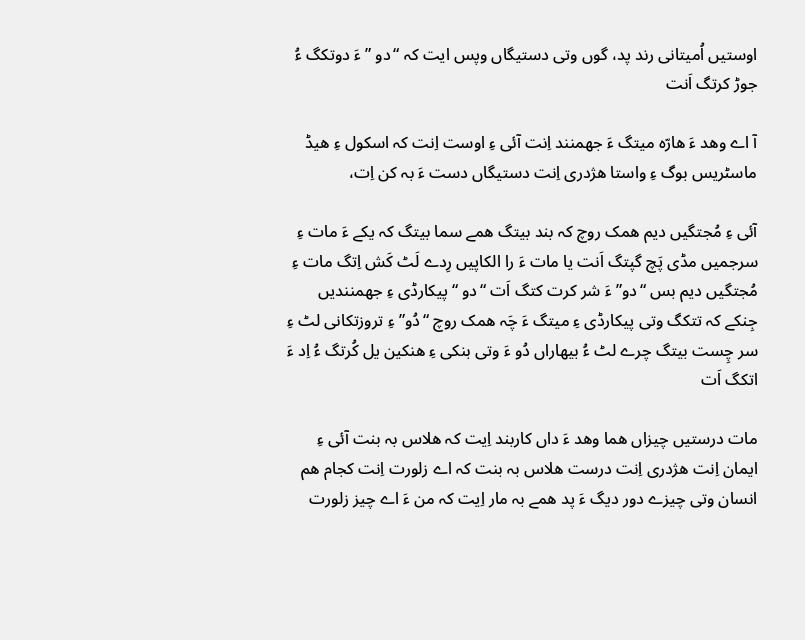اوستیں اُمیتانی رند پد، گوں وتی دستیگاں وپس ایت کہ “دو ” ءَ دوتکگ ءُ جوڑ کرتگ اَنت

آ اے وھد ءَ ھارّہ میتگ ءَ جھمنند اِنت آئی ءِ اوست اِنت کہ اسکول ءِ ھیڈ ماسٹریس بوگ ءِ واستا ھژدری اِنت دستیگاں دست ءَ بہ کن اِت،

آئی ءِ مُجتگیں دیم ھمک روچ کہ بند بیتگ ھمے سما بیتگ کہ یکے ءَ مات ءِ سرجمیں مڈی پَچ گپتگ اَنت یا مات ءَ را الکاپیں رِدے لَٹ کَش اِتگ مات ءِ مُجتگیں دیم بس “دو” ءَ شر کرت کتگ اَت “دو “پیکارڈی ءِ جھمنندیں جِنکے کہ تتکگ وتی پیکارڈی ءِ میتگ ءَ چَہ ھمک روچ “دُو” ءِ تروزتکانی لٹ ءِ سر چِست بیتگ چرے لٹ ءُ بیھاراں دُو ءَ وتی بنکی ءِ ھنکین یل کُرتگ ءُ اِد ءَ اتکگ اَت

مات درستیں چیزاں ھما وھد ءَ داں کاربند اِیت کہ ھلاس بہ بنت آئی ءِ ایمان اِنت ھژدری اِنت درست ھلاس بہ بنت کہ اے زلورت اِنت کجام ھم انسان وتی چیزے دور دیگ ءَ پد ھمے بہ مار اِیت کہ من ءَ اے چیز زلورت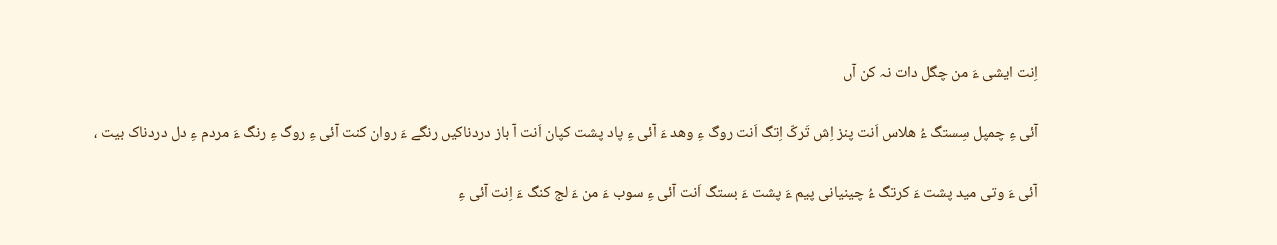اِنت ایشی ءَ من چگل دات نہ کن آں

آئی ءِ چمپل سِستگ ءُ ھلاس اَنت پنز اِش تَرکّ اِتگ اَنت روگ ءِ وھد ءَ آئی ءِ پاد پشت کپان اَنت آ باز دردناکیں رنگے ءَ روان کنت آئی ءِ روگ ءِ رنگ ءَ مردم ءِ دل دردناک بیت ،

آئی ءَ وتی مید پشت ءَ کرتگ ءُ چینیانی پیم ءَ پشت ءَ بستگ اَنت آئی ءِ سوب ءَ من ءَ لج کنگ ءَ اِنت آئی ءِ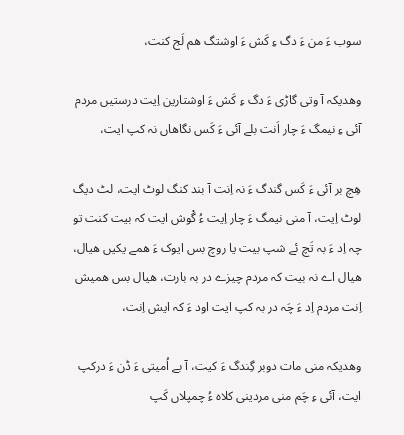سوب ءَ من ءَ دگ ءِ کَش ءَ اوشتگ ھم لَج کنت،

وھدیکہ آ وتی گاڑی ءَ دگ ءِ کَش ءَ اوشتارین اِیت درستیں مردم آئی ءِ نیمگ ءَ چار اَنت بلے آئی ءَ کَس نگاھاں نہ کپ ایت،

ھِچ بر آئی ءَ کَس گندگ ءَ نہ اِنت آ بند کنگ لوٹ ایت، لٹ دیگ لوٹ اِیت، آ منی نیمگ ءَ چار اِیت ءُ گْوش ایت کہ بیت کنت تو چہ اِد ءَ بہ تَچ ئے شپ بیت یا روچ بس ایوک ءَ ھمے یکیں ھیال، ھیال اے نہ بیت کہ مردم چیزے در بہ بارت، ھیال بس ھمیش اِنت مردم اِد ءَ چَہ در بہ کپ ایت اود ءَ کہ ایش اِنت،

وھدیکہ منی مات دوبر گِندگ ءَ کیت، آ بے اُمیتی ءَ ڈن ءَ درکپ ایت، آئی ءِ چَم منی مردینی کلاہ ءُ چمپلاں کَپ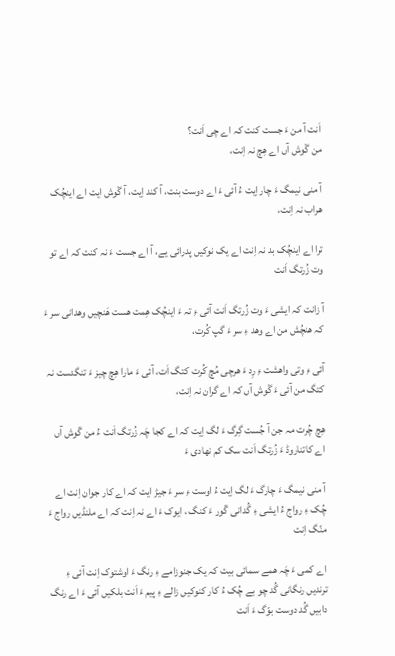اَنت آ من ءَ جست کنت کہ اے چی اَنت؟
من گْوش آں اے ھِچ نہ اِنت،

آ منی نیمگ ءَ چار اِیت ءُ آئی ءَ اے دوست بنت، آ کند اِیت، آ گْوش ایت اے اینچُک ھراب نہ اِنت،

ترا اے اینچُک بد نہ اِنت اے یک نوکیں پدرائی یے، آ اے جست ءَ نہ کنت کہ اے تو وت زُرتگ اَنت

آ زانت کہ ایشی ءَ وت زُرتگ اَنت آئی ءِ تہ ءَ اینچُک ھِمت ھست ھَنچیں وھدانی سر ءَ کہ ھنچُش من اے وھد ءِ سر ءَ گپ کُرت،

آئی ءِ وتی واھشت ءِ رِد ءَ ھرچی مُچ کُرت کتگ اَت، آئی ءَ مارا ھِچ چیز ءَ تنگدست نہ کتگ من آئی ءَ گْوش آں کہ اے گران نہ اِنت،

ھِچ چُرت مہ جن آ جُست گِرگ ءَ لگ اِیت کہ اے کجا چَہ زُرتگ اَنت ءُ من گْوش آں اے کاتناروڈ ءَ زُرتگ اَنت سک کم نھادی ءَ

آ منی نیمگ ءَ چارگ ءَ لگ اِیت ءُ اوست ءِ سر ءَ جیڑ ایت کہ اے کار جوان اِنت اے چُک ءِ رواج ءُ ایشی ءِ گُدانی گْور ءَ کنگ ، ایوک ءَ اے نہ اِنت کہ اے ملنڈیں رواج ءَ منّگ اِنت

اے کمی ءَ چَہ ھمے سمائی بیت کہ یک جنوزامے ءِ رنگ ءَ اوشتوک اِنت آئی ءِ ترندیں رنگانی گُد چو بے چُک ءُ کار کنوکیں زالے ءِ پیم ءَ اَنت بلکیں آئی ءَ اے رنگ دابیں گُد دوست بوّگ ءَ اَنت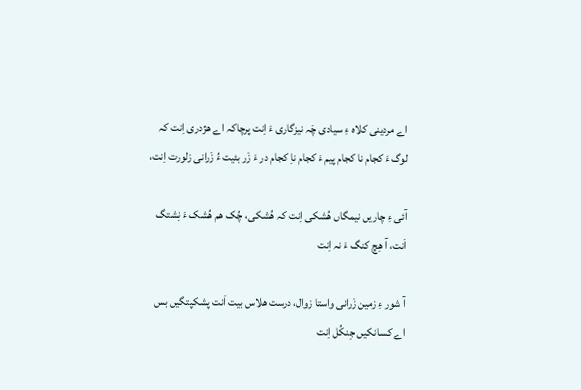اے مردینی کلاہ ءِ سیادی چَہ نیزگاری ءَ اِنت پرچاکہ اے ھژدری اِنت کہ لوگ ءَ کجام نا کجام پیم ءَ کجام ناِ کجام در ءَ زَر بئیت ءُ زَرانی زلورت اِنت،

آئی ءِ چاریں نیمگاں ھُشکی اِنت کہ ھُشکی، چُک ھم ھُشک ءَ نِشتگ اَنت، آ ھِچ کنگ ءَ نہ اِنت

آ شور ءِ زمین زَرانی واستا زوال، درست ھلاس بیت اَنت پشکپتگیں بس اے کسانکیں جِنکُل اِنت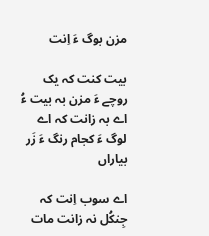مزن بوگ ءَ اِنت

بیت کنت کہ یک روچے ءَ مزن بہ بیت ءُ اے بہ زانت کہ اے لوگ ءَ کجام رنگ ءَ زَر بیاراں

اے سوب اِنت کہ جِنکُل نہ زانت مات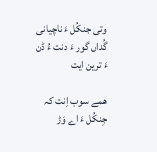وتی جنکُل ءَ ناچیانی گُداں گور ءَ دنت ءُ ڈن ءَ ترین ایت

ھمے سوب اِنت کہ جِنکُل ءَ اے وَڑ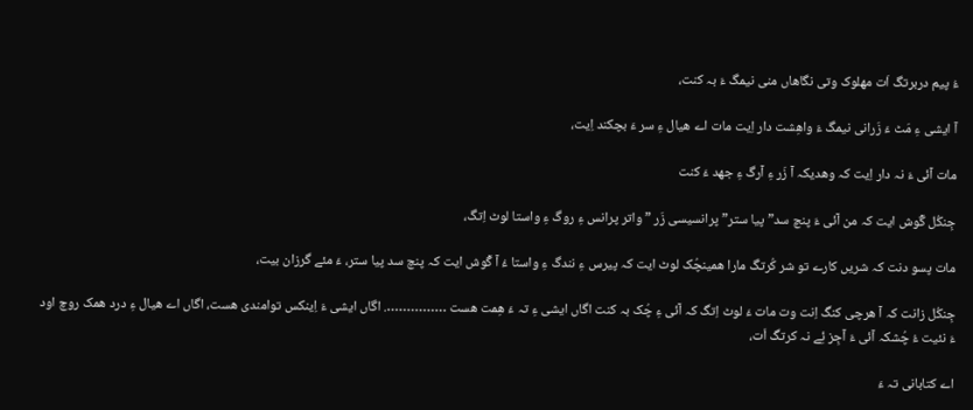ءُ پیم دربرتگ اَت مھلوک وتی نگاھاں منی نیمگ ءَ بہ کنت،

آ ایشی ءِ مَٹ ءَ زَرانی نیمگ ءَ واھِشت دار اِیت مات اے ھیال ءِ سر ءَ بچکند اِیت،

مات آئی ءَ نہ دار اِیت کہ وھدیکہ آ زَر ءِ آرگ ءِ جھد ءَ کنت

جِنکُل گْوش ایت کہ من آئی ءَ پنچ سد” پیا ستر” پرانسیسی زَر ” واتر پرانس ءِ روگ ءِ واستا لوٹ اِتگ،

مات پسو دنت کہ شریں کارے تو شر کُرتگ مارا ھمینچُک لوٹ ایت کہ پیرس ءِ نندگ ءِ واستا ءُ آ گْوش ایت کہ پنچ سد پیا ستر، ءَ مئے گرزان بیت،

جِنکُل زانت کہ آ ھرچی کنگ اِنت وت مات ءَ لوٹ اِتگ کہ آئی ءِ چُک بہ کنت اگاں ایشی ءِ تہ ءَ ھِمت ھست ……………. اگاں ایشی ءَ اِینکس توامندی ھست، اگاں اے ھیال ءِ درد ھمک روچ اود ءَ نئیت ءُ چُشکہ آئی ءَ آجِز ئِے نہ کرتگ اَت،

اے کتابانی تہ ءَ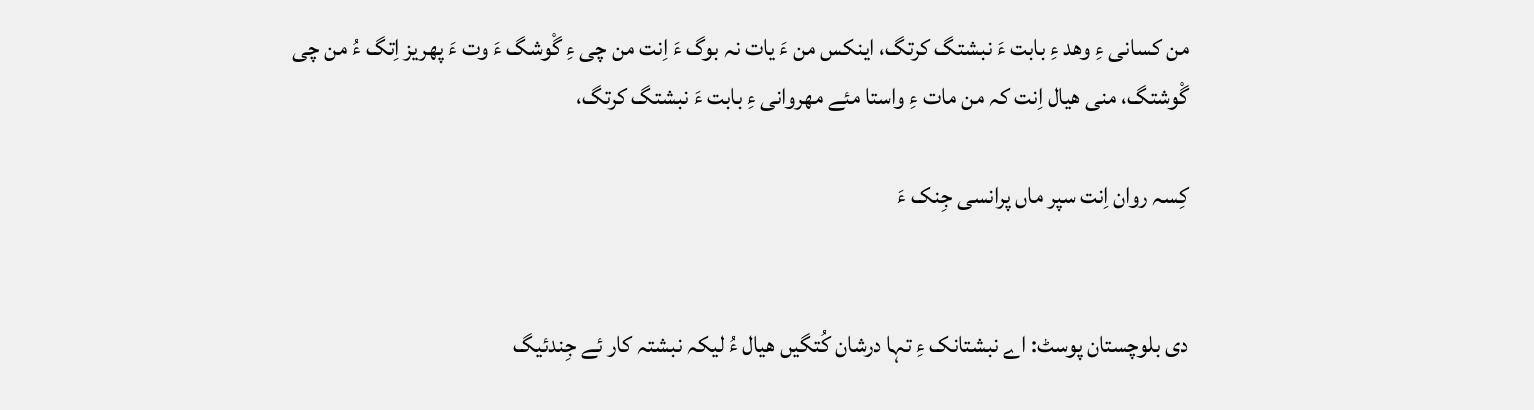من کسانی ءِ وھد ءِ بابت ءَ نبشتگ کرتگ، اینکس من ءَ یات نہ بوگ ءَ اِنت من چی ءِ گْوشگ ءَ وت ءَ پھریز اِتگ ءُ من چی گْوشتگ، منی ھیال اِنت کہ من مات ءِ واستا مئے مھروانی ءِ بابت ءَ نبشتگ کرتگ،

کِسہ روان اِنت سپر ماں پرانسی جِنک ءَ


دی بلوچستان پوسٹ: اے نبشتانک ءِ تہا درشان کُتگیں ھیال ءُ لیکہ نبشتہ کار ئے جِندئیگ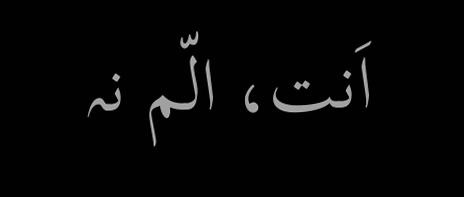اَنت، الّم نہ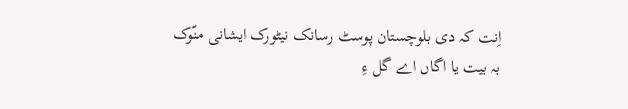اِنت کہ دی بلوچستان پوسٹ رسانک نیٹورک ایشانی منّوک بہ بیت یا اگاں اے گل ءِ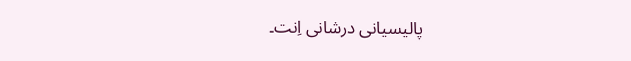پالیسیانی درشانی اِنت۔